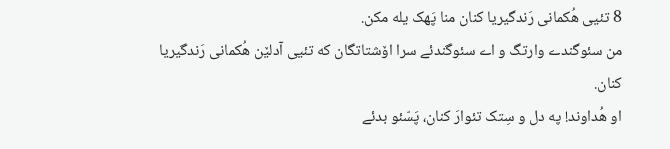8 تئیی هُکمانی رَندگیریا کنان منا پَهک یله مکن.
من سئوگندے وارتگ و اے سئوگندئے سرا اۆشتاتگان که تئیی آدلێن هُکمانی رَندگیریا کنان.
او هُداوند! په دل و سِتک تئوارَ کنان، پَسّئو بدئے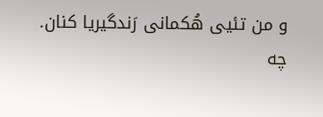و من تئیی هُکمانی رَندگیریا کنان.
چه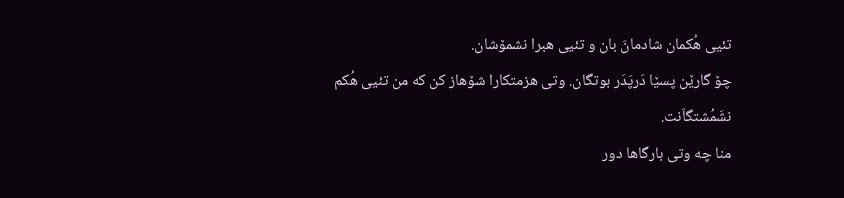تئیی هُکمان شادمانَ بان و تئیی هبرا نشمۆشان.
چۆ گارێن پسێا دَرپَدَر بوتگان. وتی هزمتکارا شۆهاز کن که من تئیی هُکم نشَمُشتگاَنت.
منا چه وتی بارگاها دور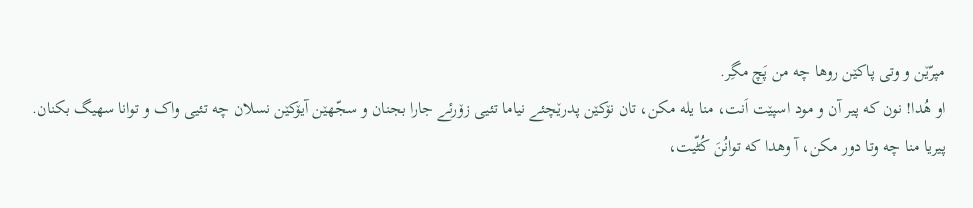مپرّێن و وتی پاکێن روها چه من پَچ مگِر.
او هُدا! نون که پیر آن و مود اسپێت اَنت، منا یله مکن، تان نۆکێن پدرێچئے نیاما تئیی زۆرئے جارا بجنان و سجّهێن آیۆکێن نسلان چه تئیی واک و توانا سهیگ بکنان.
پیریا منا چه وتا دور مکن، آ وهدا که توانُنَ کُٹّیت،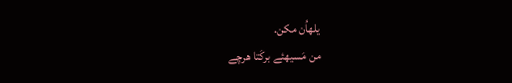یلهاُن مکن.
من مَسیهئے برکَتا هرچے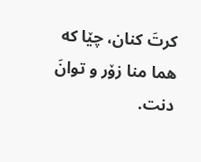کرتَ کنان، چێا که هما منا زۆر و توانَ دنت.